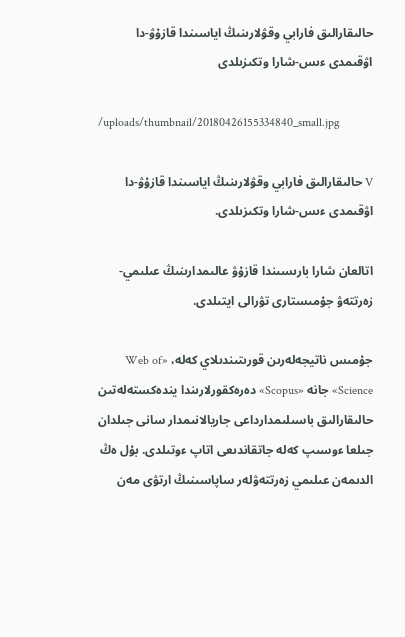حالىقارالىق فارابي وقۋلارىنىڭ اياسىندا قازۇۋ-دا اۋقىمدى ءىس-شارا وتكىزىلدى

/uploads/thumbnail/20180426155334840_small.jpg

V حالىقارالىق فارابي وقۋلارىنىڭ اياسىندا قازۇۋ-دا اۋقىمدى ءىس-شارا وتكىزىلدى.

اتالعان شارا بارىسىندا قازۇۋ عالىمدارىنىڭ عىلىمي-زەرتتەۋ جۇمىستارى تۋرالى ايتىلدى.

جۇمىس ناتيجەلەرىن قورىتىندىلاي كەلە، «Web of Science» جانە «Scopus» دەرەكقورلارىندا يندەكستەلەتىن حالىقارالىق باسىلىمدارداعى جاريالانىمدار سانى جىلدان جىلعا ءوسىپ كەلە جاتقاندىعى اتاپ ءوتىلدى. بۇل ەڭ الدىمەن عىلىمي زەرتتەۋلەر ساپاسىنىڭ ارتۋى مەن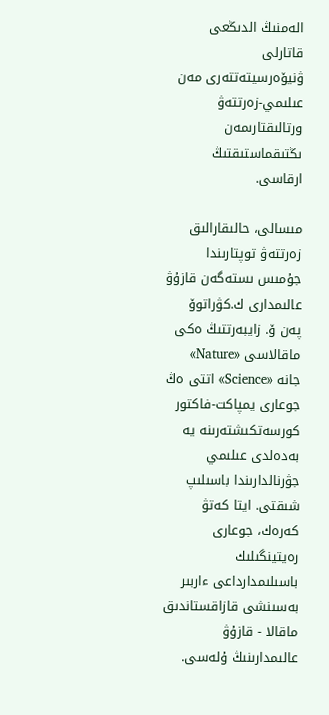الەمنىڭ الدىڭعى قاتارلى ۋنيۆەرسيتەتتەرى مەن عىلىمي-زەرتتەۋ ورتالىقتارىمەن ىڭتىقماستىقتىڭ ارقاسى.

مىسالى، حالىقارالىق زەرتتەۋ توپتارىندا جۇمىس ىستەگەن قازۇۋ عالىمدارى ك.كۋراتوۆ پەن ۆ. زايبەرتتىڭ ەكى ماقالاسى «Nature» جانە «Science» اتتى ەڭ جوعارى يمپاكت-فاكتور كورسەتكىشتەرىنە يە بەدەلدى عىلىمي جۋرنالدارىندا باسىلىپ شىقتى. ايتا كەتۋ كەرەك، جوعارى رەيتينگىلىك باسىلىمدارداعى ءاربىر بەسىنشى قازاقستاندىق ماقالا - قازۇۋ عالىمدارىنىڭ ۇلەسى.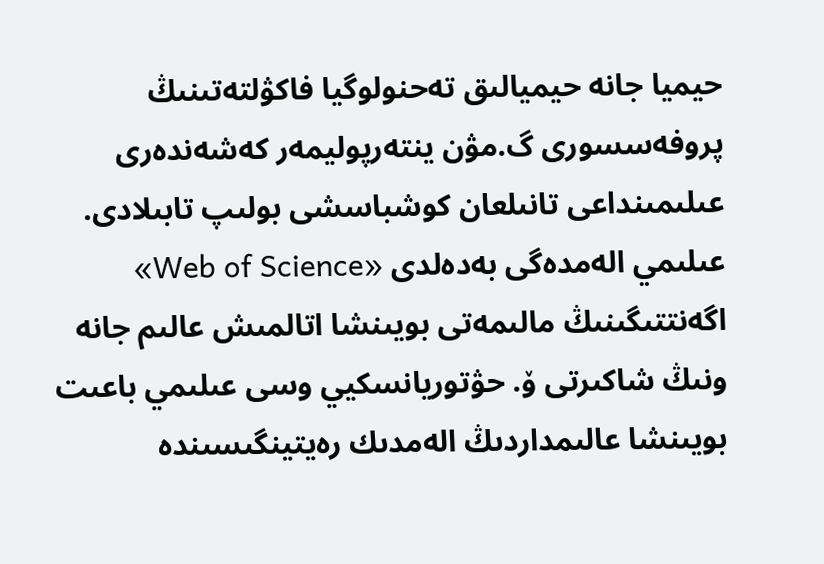حيميا جانە حيميالىق تەحنولوگيا فاكۋلتەتىنىڭ پروفەسسورى گ.مۋن ينتەرپوليمەر كەشەندەرى عىلىمىنداعى تانىلعان كوشباسشى بولىپ تابىلادى. عىلىمي الەمدەگى بەدەلدى «Web of Science» اگەنتتىگىنىڭ مالىمەتى بويىنشا اتالمىش عالىم جانە ونىڭ شاكىرتى ۆ. حۋتوريانسكيي وسى عىلىمي باعىت بويىنشا عالىمداردىڭ الەمدىك رەيتينگىسىندە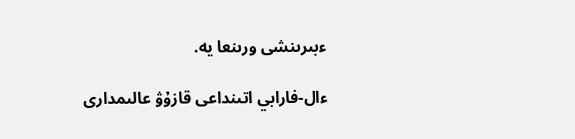ءبىرىنشى ورىنعا يە.

ءال-فارابي اتىنداعى قازۇۋ عالىمدارى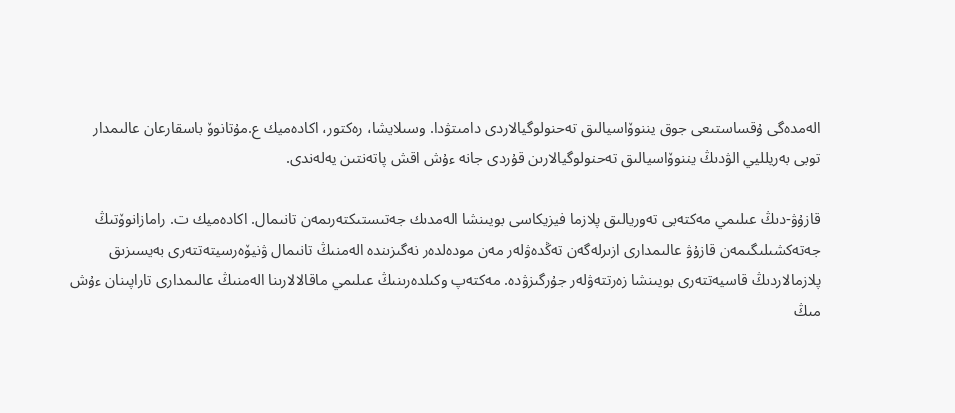الەمدەگى ۇقساستىعى جوق يننوۆاسيالىق تەحنولوگيالاردى دامىتۋدا. وسىلايشا، رەكتور، اكادەميك ع.مۇتانوۆ باسقارعان عالىمدار توبى بەريلليي الۋدىڭ يننوۆاسيالىق تەحنولوگيالارىن قۇردى جانە ءۇش اقش پاتەنتىن يەلەندى.

قازۇۋ-دىڭ عىلىمي مەكتەبى تەوريالىق پلازما فيزيكاسى بويىنشا الەمدىك جەتىستىكتەرىمەن تانىمال. اكادەميك ت. رامازانوۆتىڭ جەتەكشىلىگىمەن قازۇۋ عالىمدارى ازىرلەگەن تەڭدەۋلەر مەن مودەلدەر نەگىزىندە الەمنىڭ تانىمال ۋنيۆەرسيتەتتەرى بەيسىزىق پلازمالاردىڭ قاسيەتتەرى بويىنشا زەرتتەۋلەر جۇرگىزۋدە. مەكتەپ وكىلدەرىنىڭ عىلىمي ماقالالارىنا الەمنىڭ عالىمدارى تاراپىنان ءۇش مىڭ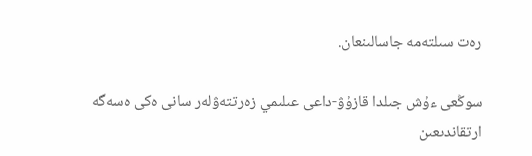رەت سىلتەمە جاسالىنعان.

سوڭعى ءۇش جىلدا قازۇۋ-داعى عىلىمي زەرتتەۋلەر سانى ەكى ەسەگە ارتقاندىعىن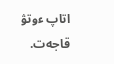اتاپ ءوتۋ قاجەت.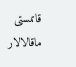قاتىستى ماقالالار